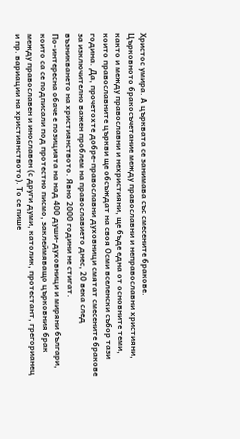Христос умира. А църквата се занимава със смесените бракове.
Църковното бракосъчетание между православни и неправославни християни, както и между православни и нехристияни, ще бъде една от основните теми, които православните църкви ще обсъждат на своя Осми вселенски събор тази година. Да, прочетохте добре-православни духовници смятат смесените бракове за изключително важен проблем на православието днес, 20 века след възникването на християнството. Явно 2000 години не стигат.
По-интересна обаче е позицията на над 400 души-духовници и миряни българи, които са се подписали под протестно писмо, заклеймяващо църковния брак между православен и инославен (с други думи, католик, протестант, грегорианец и пр. вариации на християнството). То се пише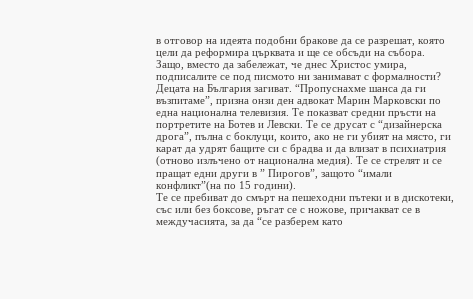в отговор на идеята подобни бракове да се разрешат, която цели да реформира църквата и ще се обсъди на събора.
Защо, вместо да забележат, че днес Христос умира, подписалите се под писмото ни занимават с формалности?
Децата на България загиват. “Пропуснахме шанса да ги възпитаме”, призна онзи ден адвокат Марин Марковски по една национална телевизия. Те показват средни пръсти на портретите на Ботев и Левски. Те се друсат с “дизайнерска дрога”, пълна с боклуци, които, ако не ги убият на място, ги карат да удрят бащите си с брадва и да влизат в психиатрия (отново излъчено от национална медия). Те се стрелят и се пращат едни други в ” Пирогов”, защото “имали конфликт”(на по 15 години).
Те се пребиват до смърт на пешеходни пътеки и в дискотеки, със или без боксове, ръгат се с ножове, причакват се в междучасията, за да “се разберем като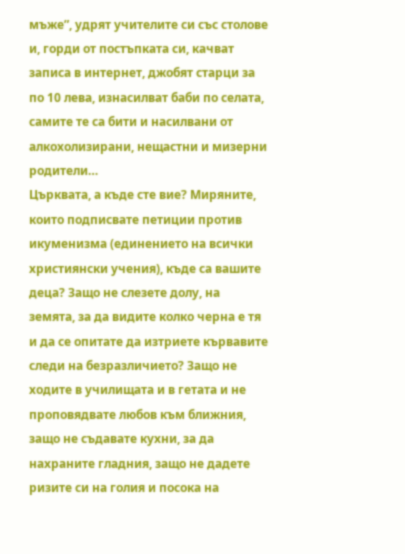мъже”, удрят учителите си със столове и, горди от постъпката си, качват записа в интернет, джобят старци за по 10 лева, изнасилват баби по селата, самите те са бити и насилвани от алкохолизирани, нещастни и мизерни родители…
Църквата, а къде сте вие? Миряните, които подписвате петиции против икуменизма (единението на всички християнски учения), къде са вашите деца? Защо не слезете долу, на земята, за да видите колко черна е тя и да се опитате да изтриете кървавите следи на безразличието? Защо не ходите в училищата и в гетата и не проповядвате любов към ближния, защо не съдавате кухни, за да нахраните гладния, защо не дадете ризите си на голия и посока на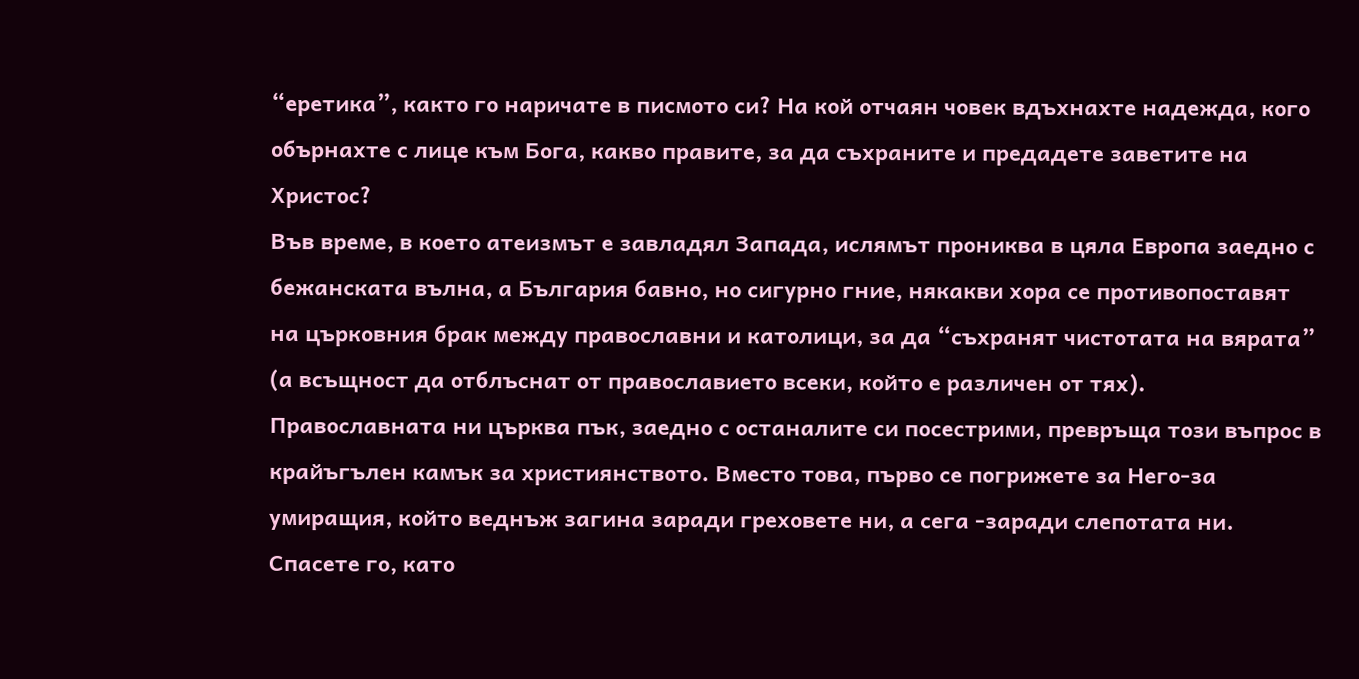“еретика”, както го наричате в писмото си? На кой отчаян човек вдъхнахте надежда, кого обърнахте с лице към Бога, какво правите, за да съхраните и предадете заветите на Христос?
Във време, в което атеизмът е завладял Запада, ислямът прониква в цяла Европа заедно с бежанската вълна, а България бавно, но сигурно гние, някакви хора се противопоставят на църковния брак между православни и католици, за да “съхранят чистотата на вярата” (а всъщност да отблъснат от православието всеки, който е различен от тях).
Православната ни църква пък, заедно с останалите си посестрими, превръща този въпрос в крайъгълен камък за християнството. Вместо това, първо се погрижете за Него-за умиращия, който веднъж загина заради греховете ни, а сега -заради слепотата ни. Спасете го, като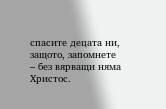спасите децата ни, защото, запомнете – без вярващи няма Христос.